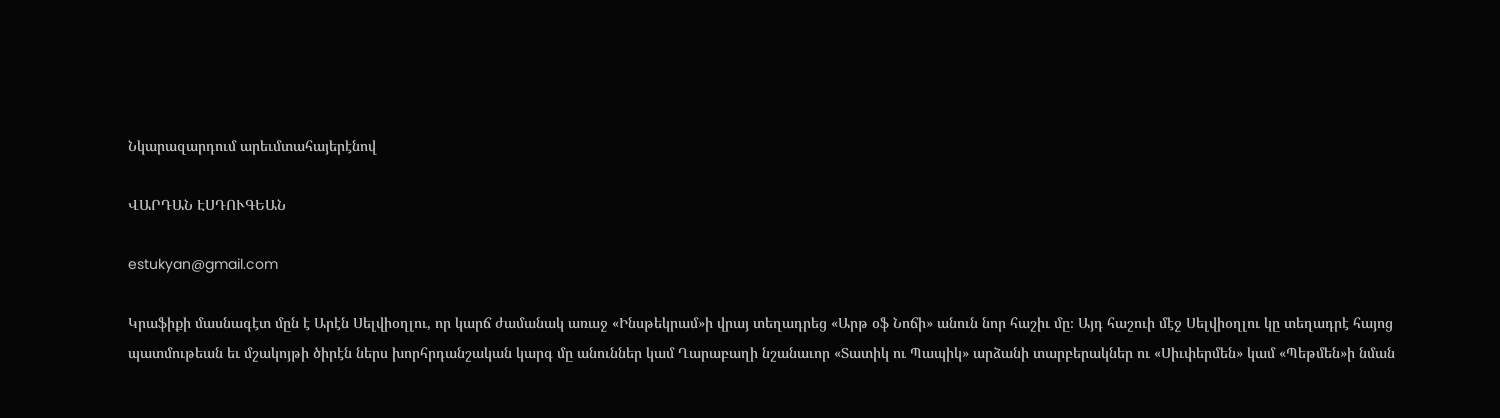Նկարազարդում արեւմտահայերէնով

ՎԱՐԴԱՆ ԷՍԴՈՒԳԵԱՆ

estukyan@gmail.com

Կրաֆիքի մասնագէտ մըն է Արէն Սելվիօղլու, որ կարճ ժամանակ առաջ «Ինսթեկրամ»ի վրայ տեղադրեց «Արթ օֆ Նոճի» անուն նոր հաշիւ մը։ Այդ հաշուի մէջ Սելվիօղլու կը տեղադրէ հայոց պատմութեան եւ մշակոյթի ծիրէն ներս խորհրդանշական կարգ մը անուններ կամ Ղարաբաղի նշանաւոր «Տատիկ ու Պապիկ» արձանի տարբերակներ ու «Սիւփերմեն» կամ «Պեթմեն»ի նման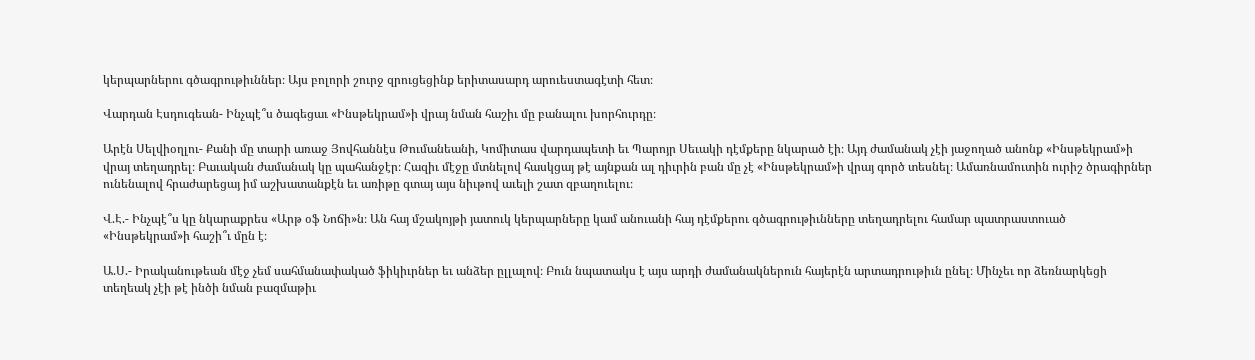կերպարներու գծագրութիւններ։ Այս բոլորի շուրջ զրուցեցինք երիտասարդ արուեստագէտի հետ։

Վարդան Էսդուգեան- Ինչպէ՞ս ծագեցաւ «Ինսթեկրամ»ի վրայ նման հաշիւ մը բանալու խորհուրդը։

Արէն Սելվիօղլու- Քանի մը տարի առաջ Յովհաննէս Թումանեանի, Կոմիտաս վարդապետի եւ Պարոյր Սեւակի դէմքերը նկարած էի։ Այդ ժամանակ չէի յաջողած անոնք «Ինսթեկրամ»ի վրայ տեղադրել։ Բաւական ժամանակ կը պահանջէր։ Հազիւ մէջը մտնելով հասկցայ թէ այնքան ալ դիւրին բան մը չէ «Ինսթեկրամ»ի վրայ գործ տեսնել։ Ամառնամուտին ուրիշ ծրագիրներ ունենալով հրաժարեցայ իմ աշխատանքէն եւ առիթը գտայ այս նիւթով աւելի շատ զբաղուելու։

Վ.Է.- Ինչպէ՞ս կը նկարաքրես «Արթ օֆ Նոճի»ն։ Ան հայ մշակոյթի յատուկ կերպարները կամ անուանի հայ դէմքերու գծագրութիւնները տեղադրելու համար պատրաստուած «Ինսթեկրամ»ի հաշի՞ւ մըն է։

Ա.Ս.- Իրականութեան մէջ չեմ սահմանափակած ֆիկիւրներ եւ անձեր ըլլալով։ Բուն նպատակս է այս արդի ժամանակներուն հայերէն արտադրութիւն ընել։ Մինչեւ որ ձեռնարկեցի տեղեակ չէի թէ ինծի նման բազմաթիւ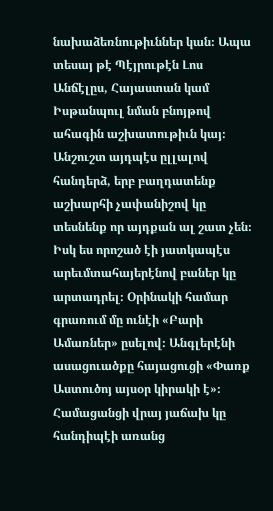նախաձեռնութիւններ կան։ Ապա տեսայ թէ Պէյրութէն Լոս Անճէլըս, Հայաստան կամ Իսթանպուլ նման բնոյթով ահագին աշխատութիւն կայ։ Անշուշտ այդպէս ըլլալով հանդերձ, երբ բաղդատենք աշխարհի չափանիշով կը տեսնենք որ այդքան ալ շատ չեն։ Իսկ ես որոշած էի յատկապէս արեւմտահայերէնով բաներ կը արտադրել։ Օրինակի համար գրառում մը ունէի «Բարի Ամառներ» ըսելով։ Անգլերէնի ասացուածքը հայացուցի «Փառք Աստուծոյ այսօր կիրակի է»։ Համացանցի վրայ յաճախ կը հանդիպէի առանց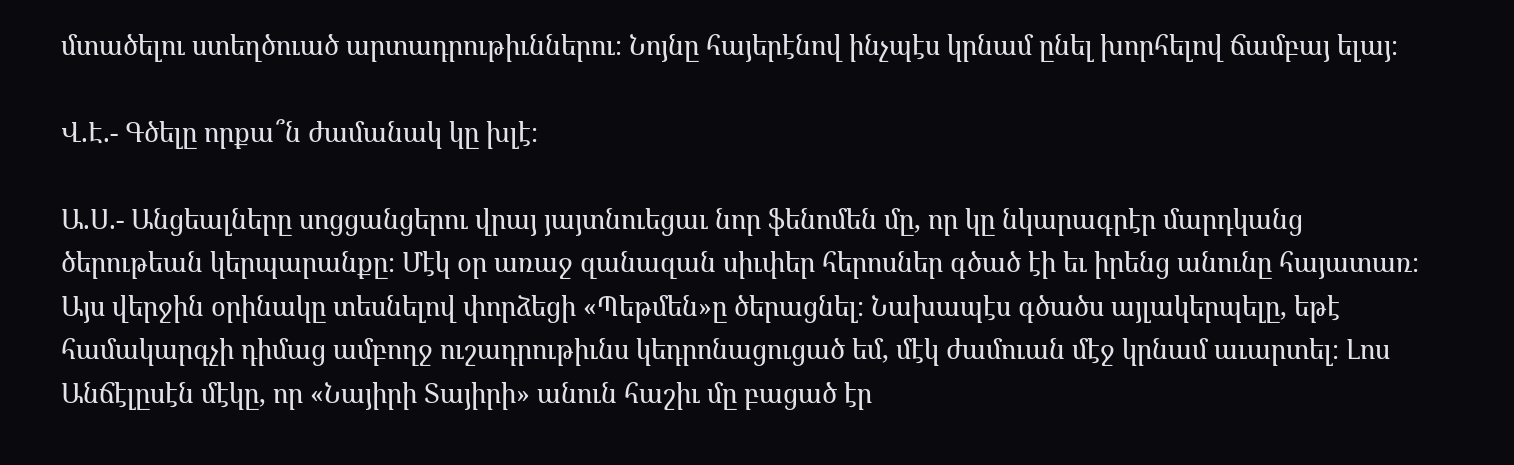մտածելու ստեղծուած արտադրութիւններու։ Նոյնը հայերէնով ինչպէս կրնամ ընել խորհելով ճամբայ ելայ։

Վ.Է.- Գծելը որքա՞ն ժամանակ կը խլէ։

Ա.Ս.- Անցեալները սոցցանցերու վրայ յայտնուեցաւ նոր ֆենոմեն մը, որ կը նկարագրէր մարդկանց ծերութեան կերպարանքը։ Մէկ օր առաջ զանազան սիւփեր հերոսներ գծած էի եւ իրենց անունը հայատառ։ Այս վերջին օրինակը տեսնելով փորձեցի «Պեթմեն»ը ծերացնել։ Նախապէս գծածս այլակերպելը, եթէ համակարգչի դիմաց ամբողջ ուշադրութիւնս կեդրոնացուցած եմ, մէկ ժամուան մէջ կրնամ աւարտել։ Լոս Անճէլըսէն մէկը, որ «Նայիրի Տայիրի» անուն հաշիւ մը բացած էր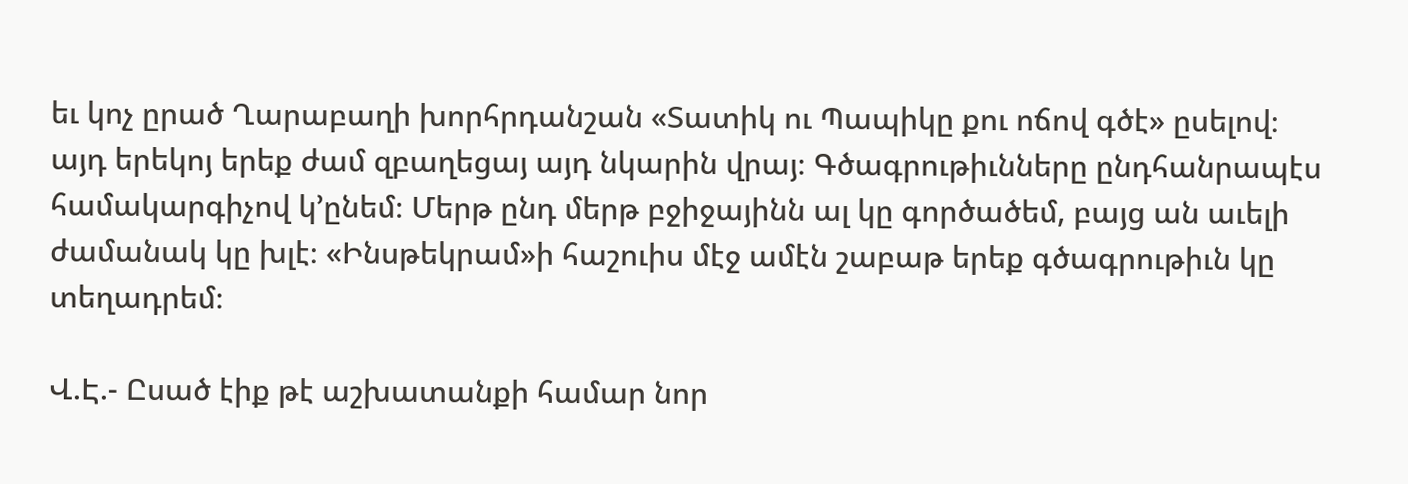եւ կոչ ըրած Ղարաբաղի խորհրդանշան «Տատիկ ու Պապիկը քու ոճով գծէ» ըսելով։ այդ երեկոյ երեք ժամ զբաղեցայ այդ նկարին վրայ։ Գծագրութիւնները ընդհանրապէս համակարգիչով կ՚ընեմ։ Մերթ ընդ մերթ բջիջայինն ալ կը գործածեմ, բայց ան աւելի ժամանակ կը խլէ։ «Ինսթեկրամ»ի հաշուիս մէջ ամէն շաբաթ երեք գծագրութիւն կը տեղադրեմ։

Վ.Է.- Ըսած էիք թէ աշխատանքի համար նոր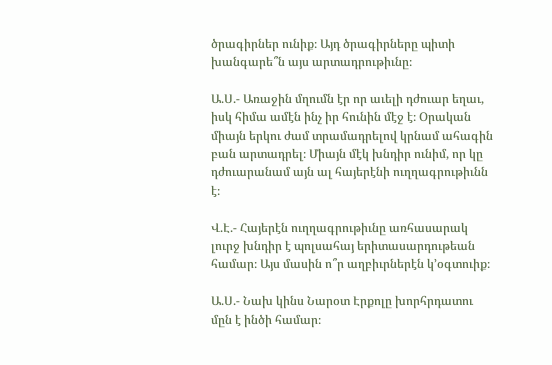ծրագիրներ ունիք։ Այդ ծրագիրները պիտի խանգարե՞ն այս արտադրութիւնը։

Ա.Ս.- Առաջին մղումն էր որ աւելի դժուար եղաւ, իսկ հիմա ամէն ինչ իր հունին մէջ է։ Օրական միայն երկու ժամ տրամադրելով կրնամ ահագին բան արտադրել։ Միայն մէկ խնդիր ունիմ, որ կը դժուարանամ այն ալ հայերէնի ուղղագրութիւնն է։

Վ.Է.- Հայերէն ուղղագրութիւնը առհասարակ լուրջ խնդիր է պոլսահայ երիտասարդութեան համար։ Այս մասին ո՞ր աղբիւրներէն կ՚օգտուիք։

Ա.Ս.- Նախ կինս Նարօտ Էրքոլը խորհրդատու մըն է ինծի համար։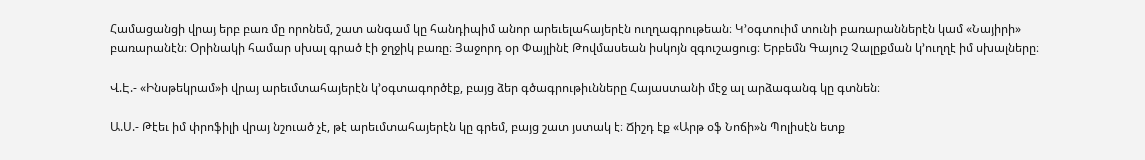Համացանցի վրայ երբ բառ մը որոնեմ, շատ անգամ կը հանդիպիմ անոր արեւելահայերէն ուղղագրութեան։ Կ՚օգտուիմ տունի բառարաններէն կամ «Նայիրի» բառարանէն։ Օրինակի համար սխալ գրած էի ջղջիկ բառը։ Յաջորդ օր Փայլինէ Թովմասեան իսկոյն զգուշացուց։ Երբեմն Գայուշ Չալըքման կ՚ուղղէ իմ սխալները։

Վ.Է.- «Ինսթեկրամ»ի վրայ արեւմտահայերէն կ՚օգտագործէք, բայց ձեր գծագրութիւնները Հայաստանի մէջ ալ արձագանգ կը գտնեն։

Ա.Ս.- Թէեւ իմ փրոֆիլի վրայ նշուած չէ, թէ արեւմտահայերէն կը գրեմ, բայց շատ յստակ է։ Ճիշդ էք «Արթ օֆ Նոճի»ն Պոլիսէն ետք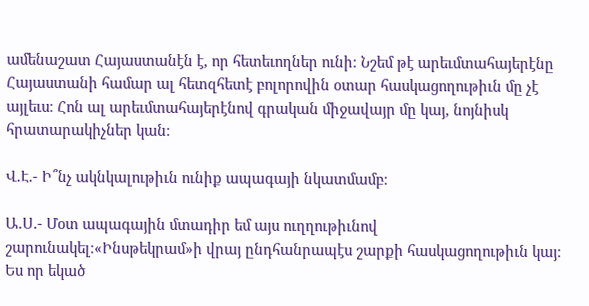ամենաշատ Հայաստանէն է, որ հետեւողներ ունի։ Նշեմ թէ արեւմտահայերէնը Հայաստանի համար ալ հետզհետէ բոլորովին օտար հասկացողութիւն մը չէ այլեւս։ Հոն ալ արեւմտահայերէնով գրական միջավայր մը կայ, նոյնիսկ հրատարակիչներ կան։

Վ.Է.- Ի՞նչ ակնկալութիւն ունիք ապագայի նկատմամբ։

Ա.Ս.- Մօտ ապագային մտադիր եմ այս ուղղութիւնով շարունակել։«Ինսթեկրամ»ի վրայ ընդհանրապէս շարքի հասկացողութիւն կայ։ Ես որ եկած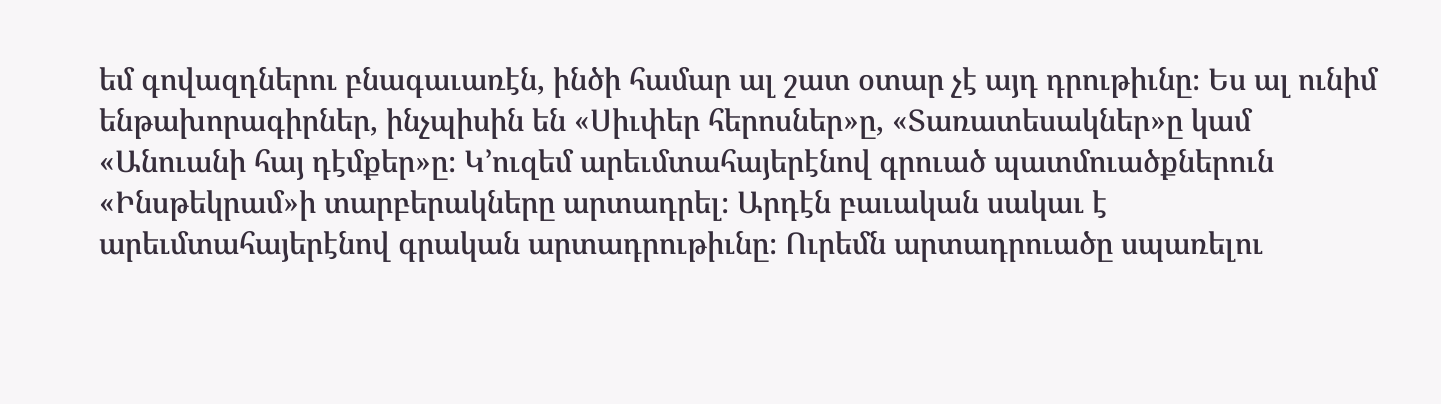եմ գովազդներու բնագաւառէն, ինծի համար ալ շատ օտար չէ այդ դրութիւնը։ Ես ալ ունիմ ենթախորագիրներ, ինչպիսին են «Սիւփեր հերոսներ»ը, «Տառատեսակներ»ը կամ «Անուանի հայ դէմքեր»ը։ Կ՚ուզեմ արեւմտահայերէնով գրուած պատմուածքներուն «Ինսթեկրամ»ի տարբերակները արտադրել։ Արդէն բաւական սակաւ է արեւմտահայերէնով գրական արտադրութիւնը։ Ուրեմն արտադրուածը սպառելու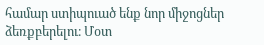համար ստիպուած ենք նոր միջոցներ ձեռքբերելու։ Մօտ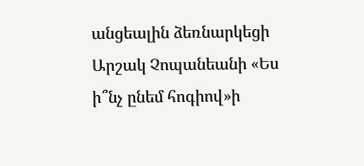անցեալին ձեռնարկեցի Արշակ Չոպանեանի «Ես ի՞նչ ընեմ հոգիով»ի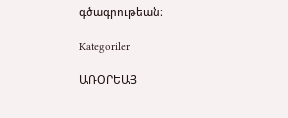գծագրութեան։

Kategoriler

ԱՌՕՐԵԱՅ